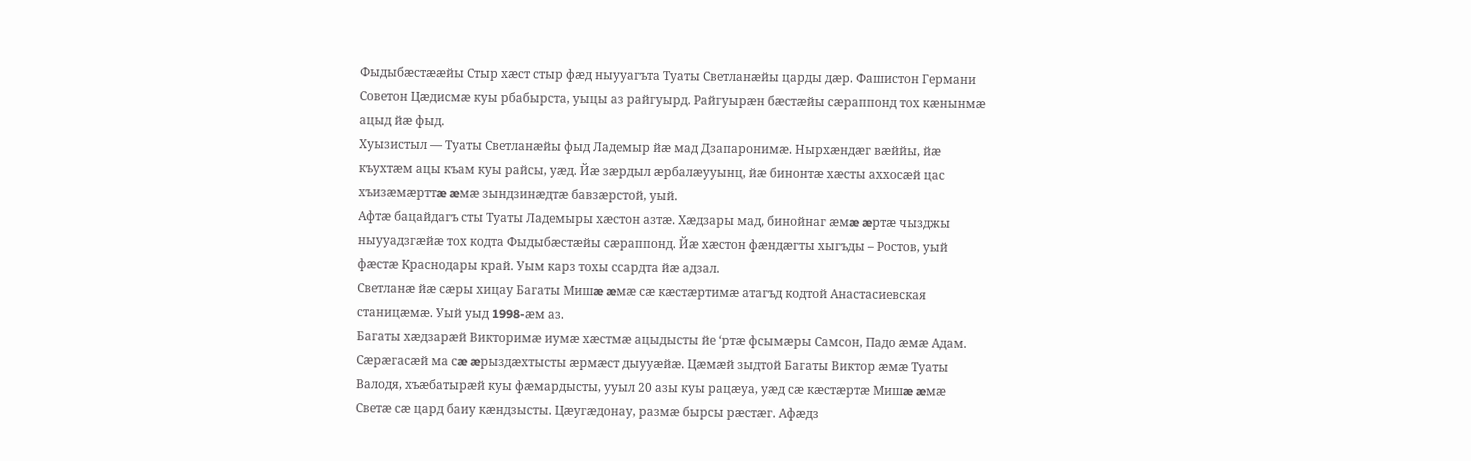Фыдыбæстææйы Стыр хæст стыр фæд ныууагъта Туаты Светланæйы царды дæр. Фашистон Германи Советон Цæдисмæ куы рбабырста, уыцы аз райгуырд. Райгуырæн бæстæйы сæраппонд тох кæнынмæ ацыд йæ фыд.
Хуызистыл — Туаты Светланæйы фыд Ладемыр йæ мад Дзапаронимæ. Нырхæндæг вæййы, йæ къухтæм ацы къам куы райсы, уæд. Йæ зæрдыл æрбалæууынц, йæ бинонтæ хæсты аххосæй цас хъизæмæрттæ æмæ зындзинæдтæ бавзæрстой, уый.
Афтæ бацайдагъ сты Туаты Ладемыры хæстон азтæ. Хæдзары мад, бинойнаг æмæ æртæ чызджы ныууадзгæйæ тох кодта Фыдыбæстæйы сæраппонд. Йæ хæстон фæндæгты хыгъды – Ростов, уый фæстæ Краснодары край. Уым карз тохы ссардта йæ адзал.
Светланæ йæ сæры хицау Багаты Мишæ æмæ сæ кæстæртимæ атагъд кодтой Анастасиевская станицӕмӕ. Уый уыд 1998-æм аз.
Багаты хæдзарæй Викторимæ иумæ хæстмæ ацыдысты йе ‘ртæ фсымæры Самсон, Падо æмæ Адам. Сæрæгасæй ма сæ æрыздæхтысты æрмæст дыууæйæ. Цæмæй зыдтой Багаты Виктор æмæ Туаты Валодя, хъæбатырæй куы фæмардысты, ууыл 20 азы куы рацæуа, уæд сæ кæстæртæ Мишæ æмæ Светæ сæ цард баиу кæндзысты. Цæугæдонау, размæ бырсы рæстæг. Афæдз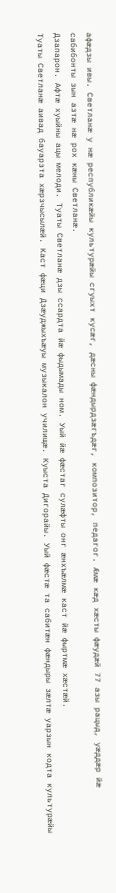афæдзы ивы. Светланæ у нæ республикæйы культурæйы сгуыхт кусæг, дæсны фæндырдзæгъдæг, композитор, педагог. Æмæ кæд хæсты фӕудӕй 77 азы рацыд, уæддæр йæ сабибонты зын азтæ нæ рох кæны Светланæ.
Дзапарон. Афтæ хуыйны ацы мелоди. Туаты Светланæ дзы ссардта йæ фыдымады ном. Уый йæ фæстаг сулæфты онг æнхъæлмæ каст йæ фыртмæ хæстæй.
Туаты Светланæ аивад бауарзта хæрзчысылæй. Каст фæци Дзæуджыхъæуы музыкалон училищæ. Куыста Дигорайы. Уый фæстæ та сабитæн фæндыры зæлтæ уарзын кодта культурæйы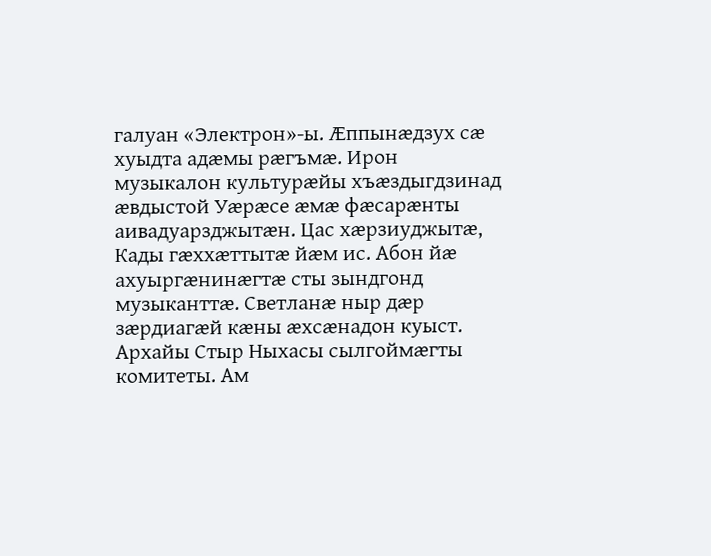галуан «Электрон»-ы. Æппынæдзух сæ хуыдта адæмы рæгъмæ. Ирон музыкалон культурæйы хъæздыгдзинад æвдыстой Уæрæсе æмæ фæсарæнты аивадуарзджытæн. Цас хæрзиуджытæ, Кады гæххæттытæ йæм ис. Абон йæ ахуыргæнинæгтæ сты зындгонд музыканттæ. Светланæ ныр дæр зæрдиагæй кæны æхсæнадон куыст. Архайы Стыр Ныхасы сылгоймæгты комитеты. Ам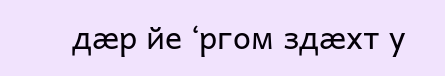дæр йе ‘ргом здæхт у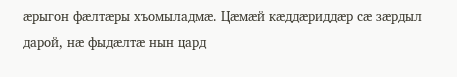æрыгон фæлтæры хъомыладмæ. Цæмæй кæддæриддæр сæ зæрдыл дарой, нæ фыдæлтæ нын цард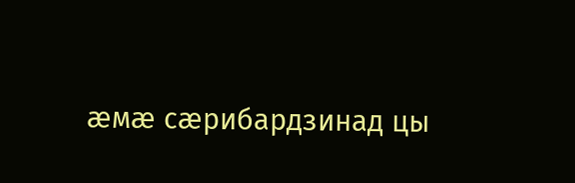æмæ сæрибардзинад цы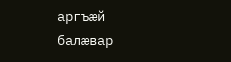аргъæй балæвар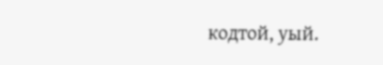кодтой, уый.